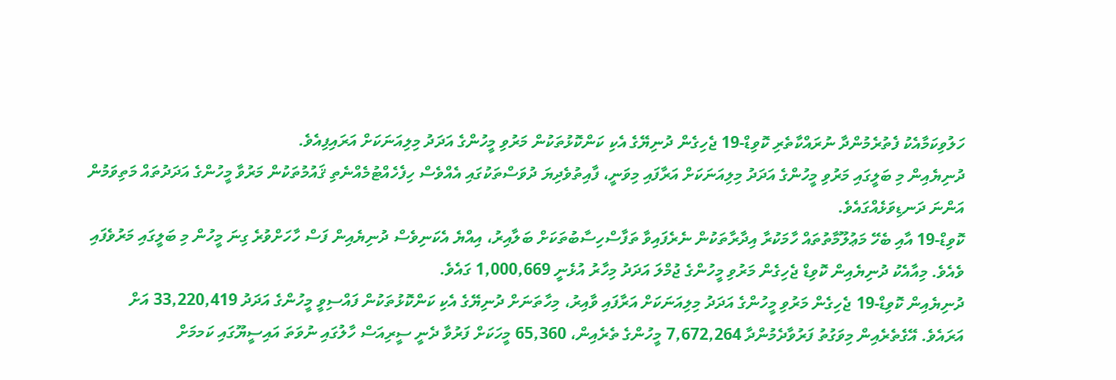ހަލުވިކަމާއެކު ފެތުރެމުންދާ ނުރައްކާތެރި ކޮވިޑް-19 ޖެހިގެން ދުނިޔޭގެ އެކި ކަންކޮޅުތަކުން މަރުވި މީހުންގެ އަދަދު މިލިއަނަކަށް އަރައިފިއެވެ.
ދުނިޔެއިން މި ބަލީގައި މަރުވި މީހުންގެ އަދަދު މިލިއަނަކަށް އަރާފައި މިވަނީ، ފާއިތުވެދިޔަ ދުވަސްތަކުގައި އެއްވެސް ހިފެހެއްޓުމެއްނެތި ޤައުމުތަކުން މަރުވާ މީހުންގެ އަދަދުތައް މަތިވަމުން އަންނަ ދަނޑިވަޅެއްގައެވެ.
ކޮވިޑް-19 އާއި ބެހޭ މަޢުލޫމާތުތައް ހާމަކުރާ އިދާރާތަކުން ނެރެފައިވާ ތަފާސްހިސާބުތަކަށް ބަލާއިރު، އިއްޔެ އެކަނިވެސް ދުނިޔެއިން ފަސް ހާހަށްވުރެ ގިނަ މީހުން މި ބަލީގައި މަރުވެފައި ވެއެވެ. މިއާއެކު ދުނިޔެއިން ކޮވިޑް ޖެހިގެން މަރުވި މީހުންގެ ޖުމްލަ އަދަދު މިހާރު އުޅެނީ 1,000,669 ގައެވެ.
ދުނިޔެއިން ކޮވިޑް-19 ޖެހިގެން މަރުވި މީހުންގެ އަދަދު މިލިއަނަކަށް އަރާފައި ވާއިރު، މިހާތަނަށް ދުނިޔޭގެ އެކި ކަންކޮޅުތަކުން ފައްސިވީ މީހުންގެ އަދަދު 33,220,419 އަށް އަރައެވެ. އޭގެތެރެއިން މިވަގުތު ފަރުވާދެމުންދާ 7,672,264 މީހުންގެ ތެރެއިން، 65,360 މީހަކަށް ފަރުވާ ދެނީ ސީރިއަސް ހާލުގައި ނުވަތަ އައިސީޔޫގައި ކަމމަށް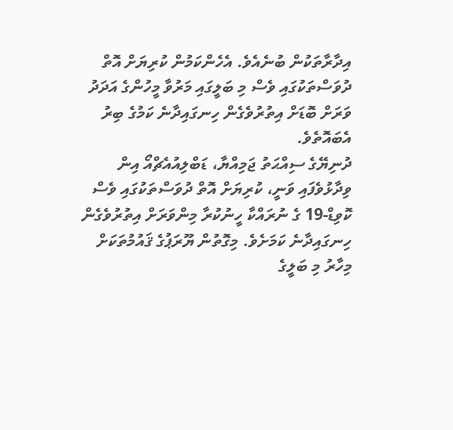އިދާރާތަކުން ބުނެއެވެ. އެހެންކަމުން ކުރިޔަށް އޮތް ދުވަސްތަކުގައި ވެސް މި ބަލީގައި މަރުވާ މީހުންގެ އަދަދު ވަރަށް ބޮޑަށް އިތުރުވެގެން ހިނގައިދާނެ ކަމުގެ ބިރު އެބައޮތެވެ.
ދުނިޔޭގެ ސިއްޙަތު ޖަމިއްޔާ، ޑަބްލިއުއެޗްއޯ އިން ވިދާޅުވެފައި ވަނީ، ކުރިޔަށް އޮތް ދުވަސްތަކުގައި ވެސް ކޮވިޑް-19 ގެ ނުރައްކާ ހީނުކުރާ މިންވަރަށް އިތުރުވެގެން ހިނގައިދާނެ ކަމަށެވެ. މިގޮތުން ޔޫރަޕުގެ ޤައުމުތަކަށް މިހާރު މި ބަލީގެ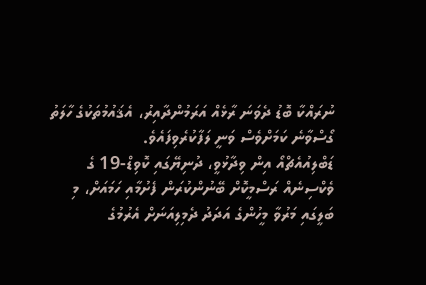ނުރައްކާ ބޮޑު ދެވަނަ ރާޅެއް އަރަމުންދާއިރު، އެޤައުމުތަކުގެ ހާލަތު ގޯސްވާނެ ކަމަށްވެސް ވަނީ ލަފާކުރެވިފައެވެ.
ޑަބްލިއުއެޗްއޯ އިން ވިދާޅުވީ، ދުނިޔޭގައި ކޮވިޑް-19 ގެ ވެކްސިނެއް ރަސްމީކޮށް ބޭނުންކުރަން ފެށުމާއި ހަމައަށް، މި ބަލީގައި މަރުވާ މީހުންގެ އަދަދު ދެމިލިއަނަށް އެރުމުގެ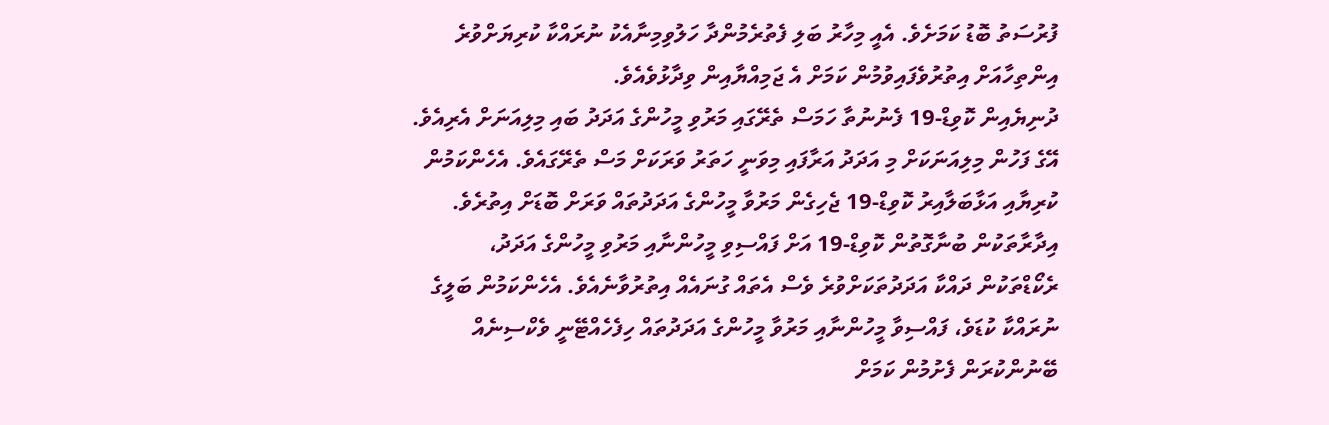ފުރުސަތު ބޮޑު ކަމަށެވެ. އެއީ މިހާރު ބަލި ފެތުރެމުންދާ ހަލުވިމިނާއެކު ނުރައްކާ ކުރިޔަށްވުރެ އިންތިހާއަށް އިތުރުވެފައިވުމުން ކަމަށް އެ ޖަމިއްޔާއިން ވިދާޅުވެއެވެ.
ދުނިޔެއިން ކޮވިޑް-19 ފެނުނުތާ ހަމަސް ތެރޭގައި މަރުވި މީހުންގެ އަދަދު ބައި މިލިއަނަށް އެރިއެވެ. އޭގެ ފަހުން މިލިއަނަކަށް މި އަދަދު އަރާފައި މިވަނީ ހަތަރު ވަރަކަށް މަސް ތެރޭގައެވެ. އެހެންކަމުން ކުރިޔާއި އަޅާބަލާއިރު ކޮވިޑް-19 ޖެހިގެން މަރުވާ މީހުންގެ އަދަދުތައް ވަރަށް ބޮޑަށް އިތުރެވެ.
އިދާރާތަކުން ބުނާގޮތުން ކޮވިޑް-19 އަށް ފައްސިވި މީހުންނާއި މަރުވި މީހުންގެ އަދަދު، ރެކޯޑްތަކުން ދައްކާ އަދަދުތަކަށްވުރެ ވެސް އެތައް ގުނައެއް އިތުރުވާނެއެވެ. އެހެންކަމުން ބަލީގެ ނުރައްކާ ކުޑަވެ، ފައްސިވާ މީހުންނާއި މަރުވާ މީހުންގެ އަދަދުތައް ހިފެހެއްޓޭނީ ވެކްސިނެއް ބޭނުންކުރަން ފެށުމުން ކަމަށް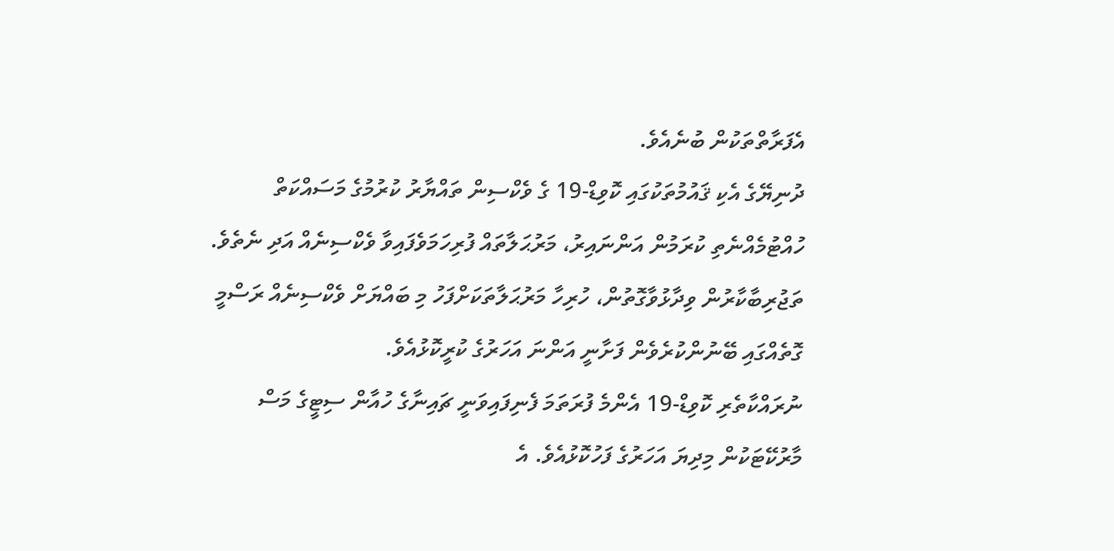އެފަރާތްތަކުން ބުނެއެވެ.
ދުނިޔޭގެ އެކި ޤައުމުތަކުގައި ކޮވިޑް-19 ގެ ވެކްސިން ތައްޔާރު ކުރުމުގެ މަސައްކަތް ހުއްޓުމެއްނެތި ކުރަމުން އަންނައިރު، މަރުޙަލާތައް ފުރިހަމަވެފައިވާ ވެކްސިނެއް އަދި ނެތެވެ. ތަޖުރިބާކާރުން ވިދާޅުވާގޮތުން، ހުރިހާ މަރުޙަލާތަކަށްފަހު މި ބައްޔަށް ވެކްސިނެއް ރަސްމީ ގޮތެއްގައި ބޭނުންކުރެވެން ފަށާނީ އަންނަ އަހަރުގެ ކުރީކޮޅުއެވެ.
ނުރައްކާތެރި ކޮވިޑް-19 އެންމެ ފުރަތަމަ ފެނިފައިވަނީ ޗައިނާގެ ހުއާން ސިޓީގެ މަސް މާރުކޭޓަކުން މިދިޔަ އަހަރުގެ ފަހުކޮޅުއެވެ. އެ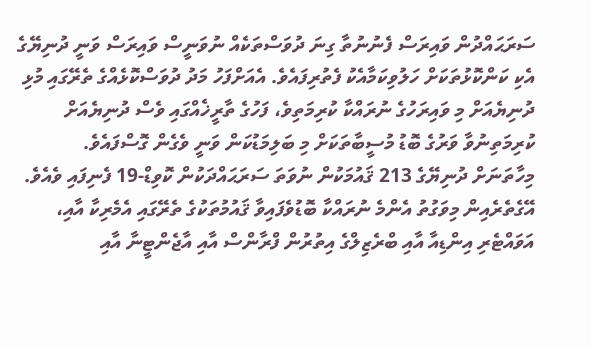ސަރަޙައްދުން ވައިރަސް ފެނުނުތާ ގިނަ ދުވަސްތަކެއް ނުވަނީސް ވައިރަސް ވަނީ ދުނިޔޭގެ އެކި ކަންކޮޅުތަކަށް ހަލުވިކަމާއެކު ފެތުރިފައެވެ. އެއަށްފަހު މަދު ދުވަސްކޮޅެއްގެ ތެރޭގައި މުޅި ދުނިޔެއަށް މި ވައިރަހުގެ ނުރައްކާ ކުރިމަތިވެ، ފަހުގެ ތާރީޚެއްގައި ވެސް ދުނިޔެއަށް ކުރިމަތިނުވާ ވަރުގެ ބޮޑު މުސީބާތަކަށް މި ބަލިމަޑުކަން ވަނީ ވެގެން ގޮސްފައެވެ.
މިހާތަނަށް ދުނިޔޭގެ 213 ޤައުމަކުން ނުވަތަ ސަރަޙައްދަކުން ކޮވިޑް-19 ފެނިފައި ވެއެވެ. އޭގެތެރެއިން މިވަގުތު އެންމެ ނުރައްކާ ބޮޑުވެފައިވާ ޤައުމުތަކުގެ ތެރޭގައި އެމެރިކާ އާއި، އަވައްޓެރި އިންޑިއާ އާއި ބްރެޒިލްގެ އިތުރުން ފްރާންސް އާއި އާޖެންޓީނާ އާއި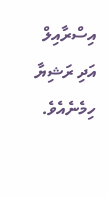އިސްރާއިލް އަދި ރަޝިޔާ ހިމެނެއެވެ.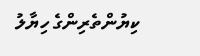ކިޔުންތެރިންގެ ހިޔާލު